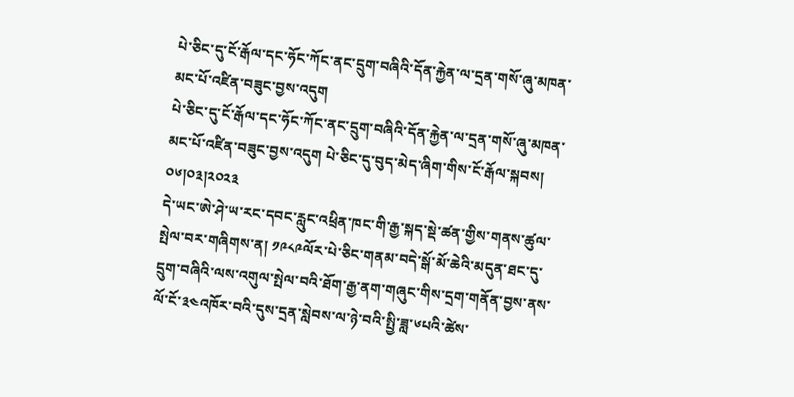པེ་ཅིང་དུ་ངོ་རྒོལ་དང་ཧོང་ཀོང་ནང་དྲུག་བཞིའི་དོན་རྐྱེན་ལ་དྲན་གསོ་ཞུ་མཁན་མང་པོ་འཛིན་བཟུང་བྱས་འདུག
པེ་ཅིང་དུ་ངོ་རྒོལ་དང་ཧོང་ཀོང་ནང་དྲུག་བཞིའི་དོན་རྐྱེན་ལ་དྲན་གསོ་ཞུ་མཁན་མང་པོ་འཛིན་བཟུང་བྱས་འདུག པེ་ཅིང་དུ་བུད་མེད་ཞིག་གིས་ངོ་རྒོལ་སྐབས། ༠༦།༠༣།༢༠༢༣
དེ་ཡང་ཨེ་ཤེ་ཡ་རང་དབང་རླུང་འཕྲིན་ཁང་གི་རྒྱ་སྐད་སྡེ་ཚན་གྱིས་གནས་ཚུལ་སྤེལ་བར་གཞིགས་ན། ༡༩༨༩ལོར་པེ་ཅིང་གནམ་བདེ་སྒོ་མོ་ཆེའི་མདུན་ཐང་དུ་དྲུག་བཞིའི་ལས་འགུལ་སྤེལ་བའི་ཐོག་རྒྱ་ནག་གཞུང་གིས་དྲག་གནོན་བྱས་ནས་ལོ་ངོ་༣༤འཁོར་བའི་དུས་དྲན་སླེབས་ལ་ཉེ་བའི་སྤྱི་ཟླ་༦པའི་ཚེས་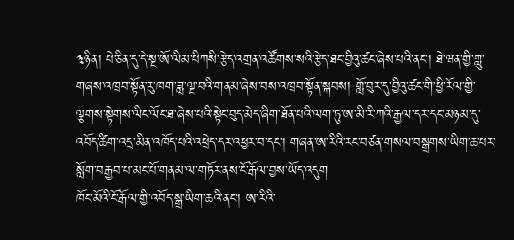༣ཉིན། པེ་ཅིན་དུ་དེ་སྔ་ཨོ་ལིམ་པིཀསི་རྩེད་འགྲན་འཚོགས་སའི་རྩེད་ཐང་བྱིའུ་ཚང་ཞེས་པའི་ནང་། ཐེ་ཝན་གྱི་གླུ་གཞས་འཁྲབ་སྟོན་རུ་ཁག་ཟླ་ལྔ་བའི་གནམ་ཞེས་བས་འཁྲབ་སྟོན་སྐབས། གློ་བུར་དུ་བྱིའུ་ཚང་གི་ཕྱི་རོལ་གྱི་ལྕགས་སྟེགས་ལིང་ལོང་ཐ་ཞེས་པའི་སྟེང་བུད་མེད་ཞིག་ཐོན་པའི་ལག་ཏུ་ཨ་མི་རི་ཀའི་རྒྱལ་དར་དང་མཉམ་དུ་འབོད་ཚིག་འདྲ་མིན་འཁོད་པའི་འཕྲེད་དར་འཕྱར་བ་དང་། གཞན་ཨ་རིའི་རང་བཙན་གསལ་བསྒྲགས་ཡིག་ཆ་པར་སློག་བརྒྱབ་པ་མང་པོ་གནམ་ལ་གཏོར་ནས་ངོ་རྒོལ་བྱས་ཡོད་འདུག
ཁོང་མོའི་ངོ་རྒོལ་གྱི་འབོད་སྒྲ་ཡིག་ཆའི་ནང་། ཨ་རིའི་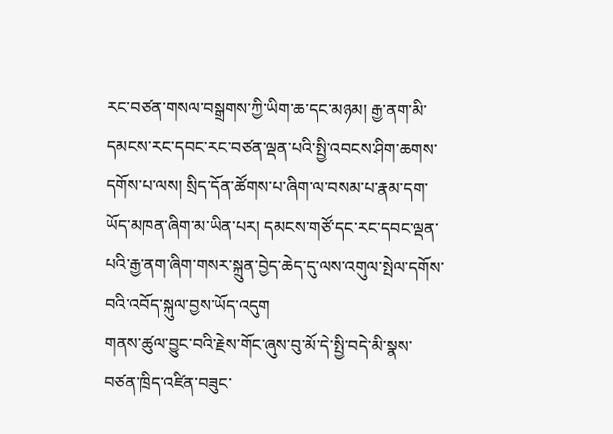རང་བཙན་གསལ་བསྒྲགས་ཀྱི་ཡིག་ཆ་དང་མཉམ། རྒྱ་ནག་མི་དམངས་རང་དབང་རང་བཙན་ལྡན་པའི་སྤྱི་འབངས་ཤིག་ཆགས་དགོས་པ་ལས། སྲིད་དོན་ཚོགས་པ་ཞིག་ལ་བསམ་པ་རྣམ་དག་ཡོད་མཁན་ཞིག་མ་ཡིན་པར། དམངས་གཙོ་དང་རང་དབང་ལྡན་པའི་རྒྱ་ནག་ཞིག་གསར་སྐྲུན་བྱེད་ཆེད་དུ་ལས་འགུལ་སྤེལ་དགོས་བའི་འབོད་སྐུལ་བྱས་ཡོད་འདུག
གནས་ཚུལ་བྱུང་བའི་རྗེས་གོང་ཞུས་བུ་མོ་དེ་སྤྱི་བདེ་མི་སྣས་བཙན་ཁྲིད་འཛིན་བཟུང་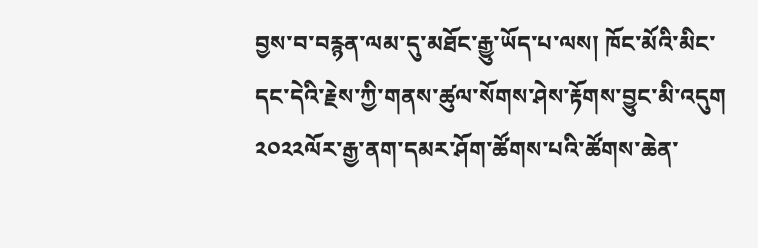བྱས་བ་བརྙན་ལམ་དུ་མཐོང་རྒྱུ་ཡོད་པ་ལས། ཁོང་མོའི་མིང་དང་དེའི་རྗེས་ཀྱི་གནས་ཚུལ་སོགས་ཤེས་རྟོགས་བྱུང་མི་འདུག
༢༠༢༢ལོར་རྒྱ་ནག་དམར་ཤོག་ཚོགས་པའི་ཚོགས་ཆེན་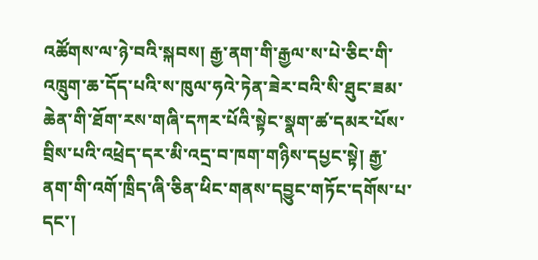འཚོགས་ལ་ཉེ་བའི་སྐབས། རྒྱ་ནག་གི་རྒྱལ་ས་པེ་ཅིང་གི་འཁྲུག་ཆ་དོད་པའི་ས་ཁུལ་ཧའེ་ཏེན་ཟེར་བའི་སི་ཐུང་ཟམ་ཆེན་གི་ཐོག་རས་གཞི་དཀར་པོའི་སྟེང་སྣག་ཚ་དམར་པོས་བྲིས་པའི་འཕྲེད་དར་མི་འདྲ་བ་ཁག་གཉིས་དཔྱང་སྟེ། རྒྱ་ནག་གི་འགོ་ཁྲིད་ཞི་ཅིན་ཕིང་གནས་དབྱུང་གཏོང་དགོས་པ་དང་།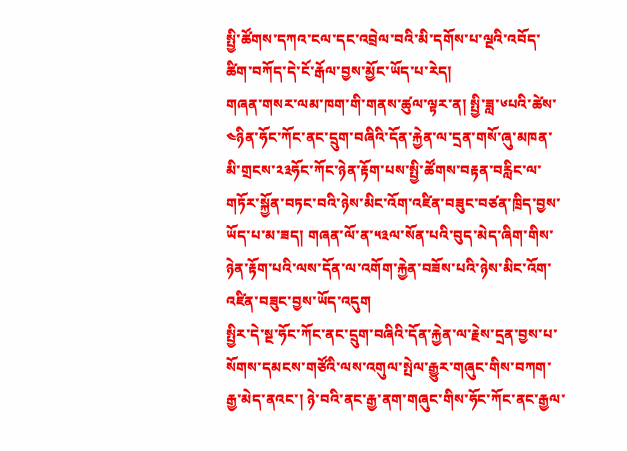སྤྱི་ཚོགས་དཀའ་ངལ་དང་འབྲེལ་བའི་མི་དགོས་པ་ལྔའི་འབོད་ཚིག་བཀོད་དེ་ངོ་རྒོལ་བྱས་མྱོང་ཡོད་པ་རེད།
གཞན་གསར་ལམ་ཁག་གི་གནས་ཚུལ་ལྟར་ན། སྤྱི་ཟླ་༦པའི་ཚེས་༤ཉིན་ཧོང་ཀོང་ནང་དྲུག་བཞིའི་དོན་རྐྱེན་ལ་དྲན་གསོ་ཞུ་མཁན་མི་གྲངས་༢༣ཧོང་ཀོང་ཉེན་རྟོག་པས་སྤྱི་ཚོགས་བརྟན་བརླིང་ལ་གཏོར་སྐྱོན་བཏང་བའི་ཉེས་མིང་འོག་འཛིན་བཟུང་བཙན་ཁྲིད་བྱས་ཡོད་པ་མ་ཟད། གཞན་ལོ་ན་༥༣ལ་སོན་པའི་བུད་མེད་ཞིག་གིས་ཉེན་རྟོག་པའི་ལས་དོན་ལ་འགོག་རྐྱེན་བཟོས་པའི་ཉེས་མིང་འོག་འཛིན་བཟུང་བྱས་ཡོད་འདུག
སྤྱིར་དེ་སྔ་ཧོང་ཀོང་ནང་དྲུག་བཞིའི་དོན་རྐྱེན་ལ་རྗེས་དྲན་བྱས་པ་སོགས་དམངས་གཙོའི་ལས་འགུལ་སྤེལ་རྒྱུར་གཞུང་གིས་བཀག་རྒྱ་མེད་ནའང་། ཉེ་བའི་ནང་རྒྱ་ནག་གཞུང་གིས་ཧོང་ཀོང་ནང་རྒྱལ་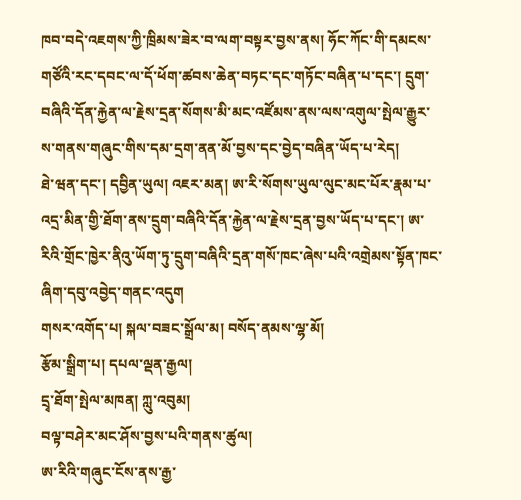ཁབ་བདེ་འཇགས་ཀྱི་ཁྲིམས་ཟེར་བ་ལག་བསྟར་བྱས་ནས། ཧོང་ཀོང་གི་དམངས་གཙོའི་རང་དབང་ལ་དོ་ཕོག་ཚབས་ཆེན་བཏང་དང་གཏོང་བཞིན་པ་དང་། དྲུག་བཞིའི་དོན་རྐྱེན་ལ་རྗེས་དྲན་སོགས་མི་མང་འཛོམས་ནས་ལས་འགུལ་སྤེལ་རྒྱུར་ས་གནས་གཞུང་གིས་དམ་དྲག་ནན་མོ་བྱས་དང་བྱེད་བཞིན་ཡོད་པ་རེད།
ཐེ་ཝན་དང་། དབྱིན་ཡུལ། འཇར་མན། ཨ་རི་སོགས་ཡུལ་ལུང་མང་པོར་རྣམ་པ་འདྲ་མིན་གྱི་ཐོག་ནས་དྲུག་བཞིའི་དོན་རྐྱེན་ལ་རྗེས་དྲན་བྱས་ཡོད་པ་དང་། ཨ་རིའི་གྲོང་ཁྱེར་ནིའུ་ཡོག་ཏུ་དྲུག་བཞིའི་དྲན་གསོ་ཁང་ཞེས་པའི་འགྲེམས་སྟོན་ཁང་ཞིག་དབུ་འབྱེད་གནང་འདུག
གསར་འགོད་པ། སྐལ་བཟང་སྒྲོལ་མ། བསོད་ནམས་ལྷ་མོ།
རྩོམ་སྒྲིག་པ། དཔལ་ལྡན་རྒྱལ།
དྲྭ་ཐོག་སྤེལ་མཁན། ཀླུ་འབུམ།
བལྟ་བཤེར་མང་ཤོས་བྱས་པའི་གནས་ཚུལ།
ཨ་རིའི་གཞུང་ངོས་ནས་རྒྱ་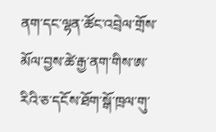ནག་དང་ལྷན་ཚོང་འབྲེལ་གྲོས་མོལ་བྱས་ཚེ་རྒྱ་ནག་གིས་ཨ་རིའི་ཅ་དངོས་ཐོག་སྒོ་ཁྲལ་གུ་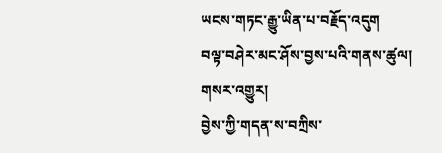ཡངས་གཏང་རྒྱུ་ཡིན་པ་བརྗོད་འདུག
བལྟ་བཤེར་མང་ཤོས་བྱས་པའི་གནས་ཚུལ།
གསར་འགྱུར།
བྱེས་ཀྱི་གདན་ས་བཀྲིས་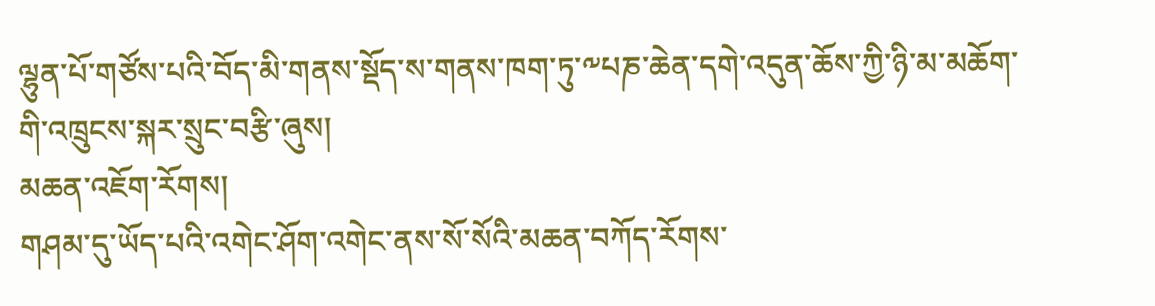ལྷུན་པོ་གཙོས་པའི་བོད་མི་གནས་སྡོད་ས་གནས་ཁག་ཏུ་༸པཎ་ཆེན་དགེ་འདུན་ཆོས་ཀྱི་ཉི་མ་མཆོག་གི་འཁྲུངས་སྐར་སྲུང་བརྩི་ཞུས།
མཆན་འཇོག་རོགས།
གཤམ་དུ་ཡོད་པའི་འགེང་ཤོག་འགེང་ནས་སོ་སོའི་མཆན་བཀོད་རོགས་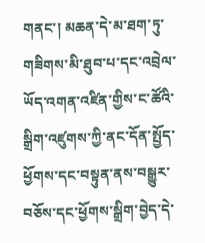གནང་། མཆན་དེ་མ་ཐག་ཏུ་གཟིགས་མི་ཐུབ་པ་དང་འབྲེལ་ཡོད་འགན་འཛིན་གྱིས་ང་ཚོའི་སྒྲིག་འཛུགས་ཀྱི་ནང་དོན་སྤྱོད་ཕྱོགས་དང་བསྟུན་ནས་བསྒྱུར་བཅོས་དང་ཕྱོགས་སྒྲིག་བྱེད་དེ་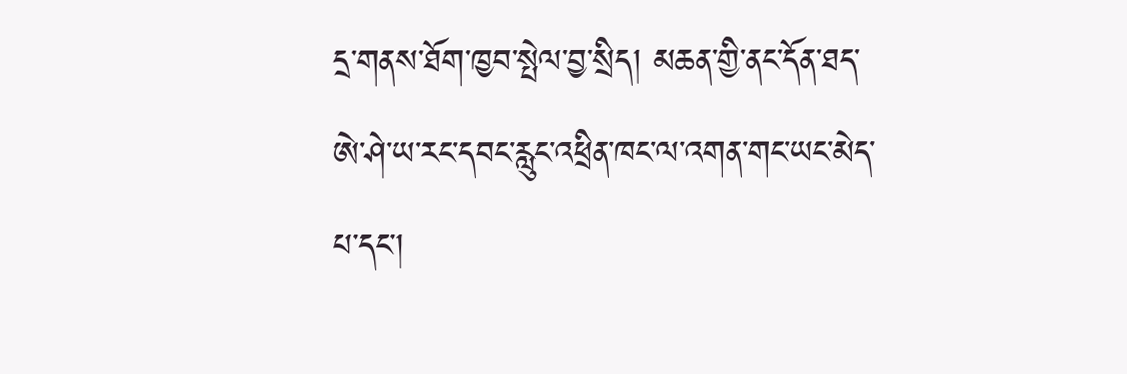དྲ་གནས་ཐོག་ཁྱབ་སྤེལ་བྱ་སྲིད། མཆན་གྱི་ནང་དོན་ཐད་ཨེ་ཤེ་ཡ་རང་དབང་རླུང་འཕྲིན་ཁང་ལ་འགན་གང་ཡང་མེད་པ་དང་།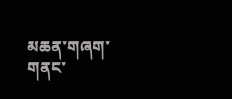མཆན་གཞག་གནང་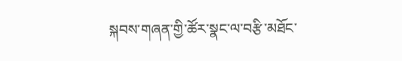སྐབས་གཞན་གྱི་ཚོར་སྣང་ལ་བརྩི་མཐོང་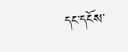དང་དངོས་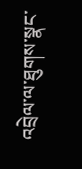འབྲེལ་ལ་ཐུགས་སྣང་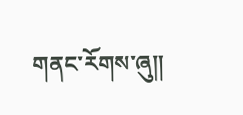གནང་རོགས་ཞུ༎